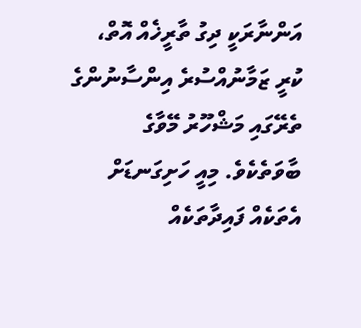އަންނާރަކީ ދިގު ތާރީޚެއް އޮތް، ކުރީ ޒަމާނުއްސުރެ އިންސާނުންގެ ތެރޭގައި މަޝްހޫރު މޭވާގެ ބާވަތެކެވެ. މިއީ ހަށިގަނޑަށް އެތަކެއް ފައިދާތަކެއް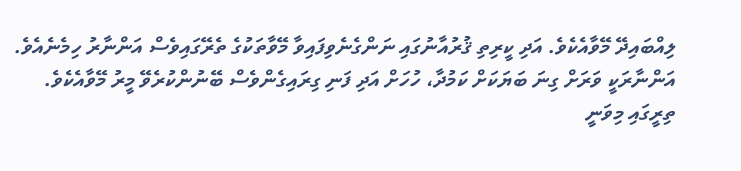ލިއްބައިދޭ މޭވާއެކެވެ. އަދި ކީރިތި ޤުރުއާނުގައި ނަންގެނެވިފައިވާ މޭވާތަކުގެ ތެރޭގައިވެސް އަންނާރު ހިމެނެއެވެ.
އަންނާރަކީ ވަރަށް ގިނަ ބަޔަކަށް ކަމުދާ، ހުހަށް އަދި ފަނި ގިރައިގެންވެސް ބޭނުންކުރެވޭ މީރު މޭވާއެކެވެ. ތިރީގައި މިވަނީ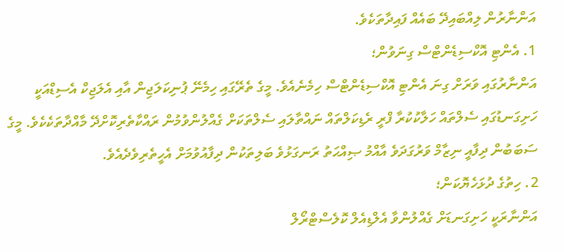އަންނާރުން ލިއްބައިދޭ ބައެއް ފައިދާތަކެވެ.
1. އެންޓި އޮކްސިޑެންޓްސް ގިނަވުން؛
އަންނާރުގައި ވަރަށް ގިނަ އެންޓި އޮކްސިޑެންޓްސް ހިމެނެއެވެ. މީގެ ތެރޭގައި ހިމެނޭ ޕުނިކަލަޖިން އާއި އެލަޖިކް އެސިޑްއަކީ ހަށިގަނޑުގައި ސެލްތައް ހަލާކުކުރާ ފްރީ ރެޑިކަލްތައް ނައްތާލައި ސެލްތަކަށް ގެއްލުންވުމުން ރައްކާތެރިކޮށްދޭ މާއްދާތަކެކެވެ. މީގެ ސަބަބުން ދިފާއީ ނިޒާމް ވަރުގަދަވެ އާއްމު ޞިއްޙަތު ރަނގަޅުވެ ބަލިތަކުން ދިފާއުވުމަށް އެހީތެރިވެދެއެވެ.
2. ހިތުގެ ދުޅަހެޔޮކަން؛
އަންނާރަކީ ހަށިގަނޑަށް ގެއްލުންވާ އެލްޑިއެލް ކޮލެސްޓްރޯލް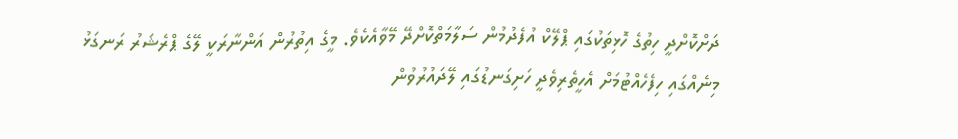ދަށްކޮށްދީ ހިތުގެ ހޮޅިތަކުގައި ޕްލޭކް އުފެދުމުން ސަލާމަތްކޮށްދޭ މޭވާއެކެވެ. މީގެ އިތުރުން އަންނާރަކީ ލޭގެ ޕްރެޝަރު ރަނގަޅު މިނެއްގައި ހިފެހެއްޓުމަށް އެހީތެރިވެދީ ހަށިގަނޑުގައި ލޭދައުރުވުން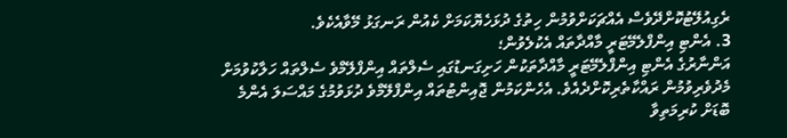ރެގިއުލޭޓުކޮށްދޭވެސް އެއްޗަކަށްވުމުން ހިތުގެ ދުޅަހެޔޮކަމަށް ކެއުން ރަނގަޅު މޭވާއެކެވެ.
3. އެންޓި އިންފްލެމޭޓަރީ މާއްދާތައް އެކުލެވުން؛
އަންނާރުގެ އެންޓި އިންފްލެމޭޓަރީ މާއްދާތަކުން ހަށިގަނޑުގައި ސެލްތައް އިންފްލޭމްވެ ސެލްތައް ހަލާކުވުމަށް މެދުވެރިވުމުން ރައްކާތެރިކޮށްދެއެވެ. އެހެންކަމުން ޖޮއިންޓުތައް އިންފްލޭމްވެ ދުޅަވުމުގެ މައްސަލަ އެންމެ ބޮޑަށް ކުރިމަތިވާ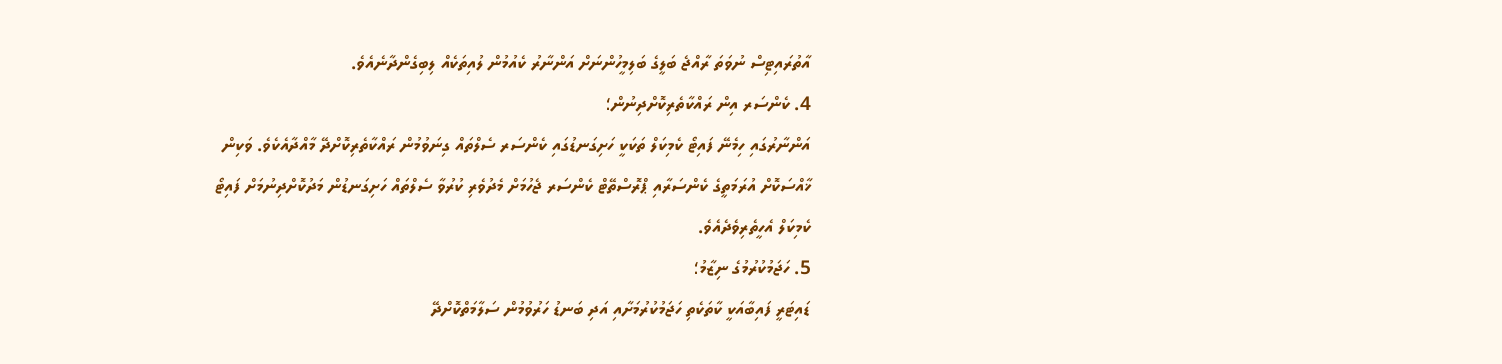އާތުރައިޓިސް ނުވަތަ ރާއްޖެ ބަލީގެ ބަލިމީހުންނަށް އަންނާރު ކެއުމުން ލުއިތަކެއް ލިބިގެންދާނެއެވެ.
4. ކެންސަރ އިން ރައްކާތެރިކޮށްދިނުން؛
އަންނާރުގައި ހިމެނޭ ފައިޓޯ ކެމިކަލް ތަކަކީ ހަށިގަނޑުގައި ކެންސަރ ސެލްތައް ގިނަވުމުން ރައްކާތެރިކޮށްދޭ މާއްދާއެކެވެ. ވަކިން ޚާއްސަކޮށް އުރަމަތީގެ ކެންސަރާއި ޕްރޮސްތޭޓް ކެންސަރ ޖެހުމަށް މެދުވެރި ކުރުވާ ސެލްތައް ހަށިގަނޑުން މަދުކޮށްދިނުމަށް ފައިޓޯ ކެމިކަލް އެހީތެރިވެދެއެވެ.
5. ހަޖަމުކުރުމުގެ ނިޒާމު؛
ޑައިޓަރީ ފައިބާއަކީ ކާތަކެތި ހަޖަމުކުރުމަށާއި އަދި ބަނޑު ހަރުވުމުން ސަލާމަތްކޮށްދޭ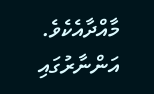މާއްދާއެކެވެ. އަންނާރުގައި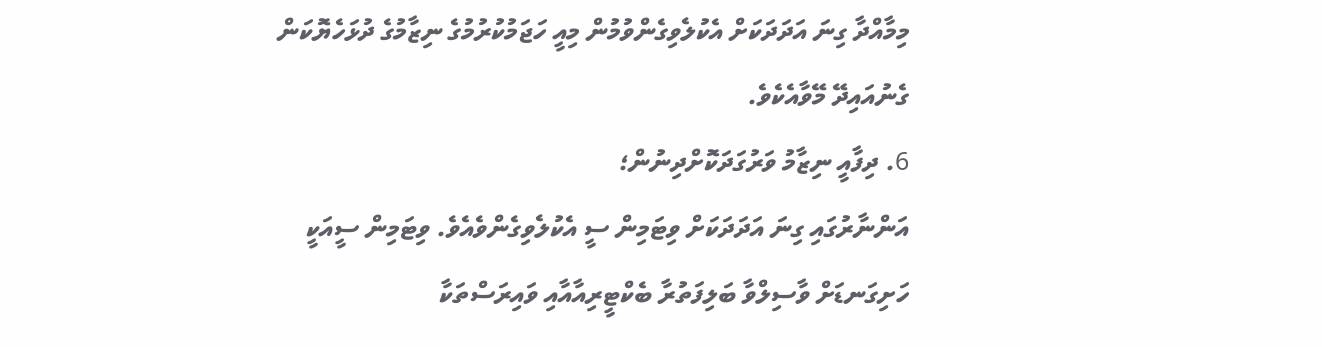މިމާއްދާ ގިނަ އަދަދަކަށް އެކުލެވިގެންވުމުން މިއީ ހަޖަމުކުރުމުގެ ނިޒާމުގެ ދުޅަހެޔޮކަން ގެނުއައިދޭ މޭވާއެކެވެ.
6. ދިފާއީ ނިޒާމު ވަރުގަދަކޮށްދިނުން؛
އަންނާރުގައި ގިނަ އަދަދަކަށް ވިޓަމިން ސީ އެކުލެވިގެންވެއެވެ. ވިޓަމިން ސީއަކީ ހަށިގަނޑަށް ވާސިލްވާ ބަލިފަތުރާ ބެކްޓީރިއާއާއި ވައިރަސްތަކާ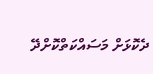ދެކޮޅަށް މަސައްކަތްކޮށްދޭ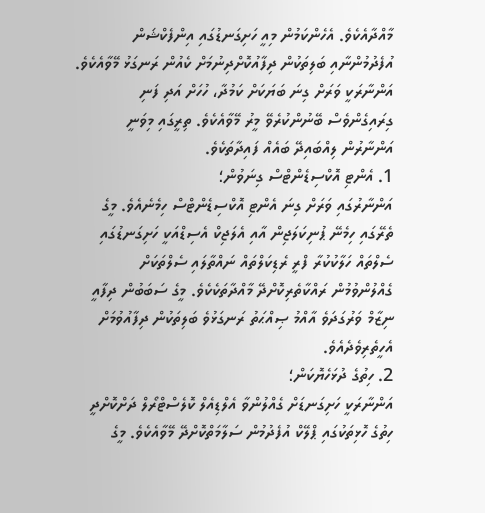މާއްދާއެކެވެ. އެހެންކަމުން މިއީ ހަށިގަނޑުގައި އިންފެކްޝަން އުފެދުމުންނާއި ބަލިތަކުން ދިފާއުކޮށްދިނުމަށް ކެއުން ރަނގަޅު މޭވާއެކެވެ.
އަންނާރަކީ ވަރަށް ގިނަ ބަޔަކަށް ކަމުދާ، ހުހަށް އަދި ފަނި ގިރައިގެންވެސް ބޭނުންކުރެވޭ މީރު މޭވާއެކެވެ. ތިރީގައި މިވަނީ އަންނާރުން ލިއްބައިދޭ ބައެއް ފައިދާތަކެވެ.
1. އެންޓި އޮކްސިޑެންޓްސް ގިނަވުން؛
އަންނާރުގައި ވަރަށް ގިނަ އެންޓި އޮކްސިޑެންޓްސް ހިމެނެއެވެ. މީގެ ތެރޭގައި ހިމެނޭ ޕުނިކަލަޖިން އާއި އެލަޖިކް އެސިޑްއަކީ ހަށިގަނޑުގައި ސެލްތައް ހަލާކުކުރާ ފްރީ ރެޑިކަލްތައް ނައްތާލައި ސެލްތަކަށް ގެއްލުންވުމުން ރައްކާތެރިކޮށްދޭ މާއްދާތަކެކެވެ. މީގެ ސަބަބުން ދިފާއީ ނިޒާމް ވަރުގަދަވެ އާއްމު ޞިއްޙަތު ރަނގަޅުވެ ބަލިތަކުން ދިފާއުވުމަށް އެހީތެރިވެދެއެވެ.
2. ހިތުގެ ދުޅަހެޔޮކަން؛
އަންނާރަކީ ހަށިގަނޑަށް ގެއްލުންވާ އެލްޑިއެލް ކޮލެސްޓްރޯލް ދަށްކޮށްދީ ހިތުގެ ހޮޅިތަކުގައި ޕްލޭކް އުފެދުމުން ސަލާމަތްކޮށްދޭ މޭވާއެކެވެ. މީގެ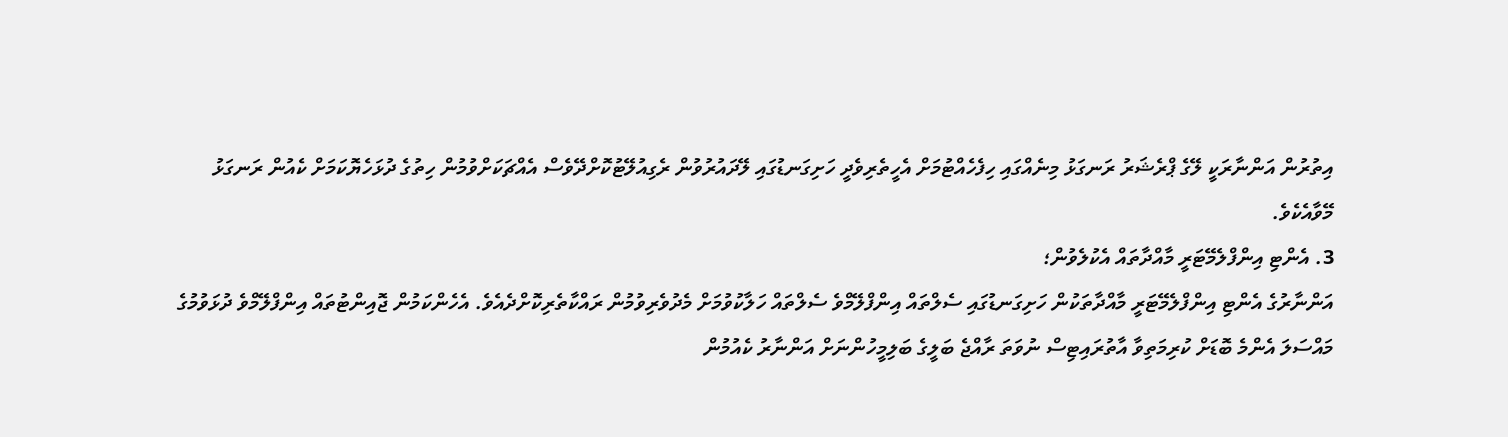އިތުރުން އަންނާރަކީ ލޭގެ ޕްރެޝަރު ރަނގަޅު މިނެއްގައި ހިފެހެއްޓުމަށް އެހީތެރިވެދީ ހަށިގަނޑުގައި ލޭދައުރުވުން ރެގިއުލޭޓުކޮށްދޭވެސް އެއްޗަކަށްވުމުން ހިތުގެ ދުޅަހެޔޮކަމަށް ކެއުން ރަނގަޅު މޭވާއެކެވެ.
3. އެންޓި އިންފްލެމޭޓަރީ މާއްދާތައް އެކުލެވުން؛
އަންނާރުގެ އެންޓި އިންފްލެމޭޓަރީ މާއްދާތަކުން ހަށިގަނޑުގައި ސެލްތައް އިންފްލޭމްވެ ސެލްތައް ހަލާކުވުމަށް މެދުވެރިވުމުން ރައްކާތެރިކޮށްދެއެވެ. އެހެންކަމުން ޖޮއިންޓުތައް އިންފްލޭމްވެ ދުޅަވުމުގެ މައްސަލަ އެންމެ ބޮޑަށް ކުރިމަތިވާ އާތުރައިޓިސް ނުވަތަ ރާއްޖެ ބަލީގެ ބަލިމީހުންނަށް އަންނާރު ކެއުމުން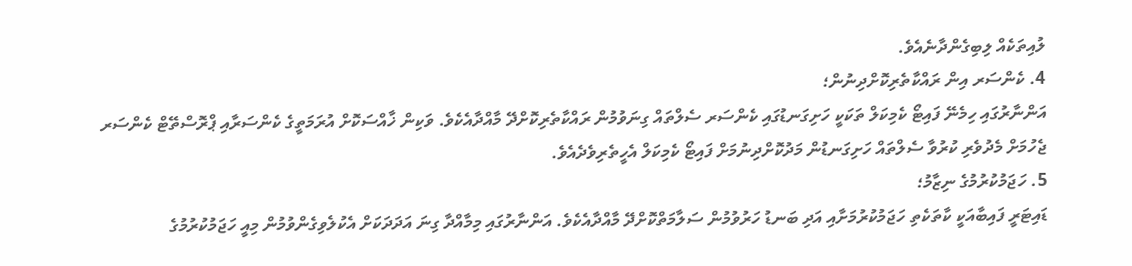ލުއިތަކެއް ލިބިގެންދާނެއެވެ.
4. ކެންސަރ އިން ރައްކާތެރިކޮށްދިނުން؛
އަންނާރުގައި ހިމެނޭ ފައިޓޯ ކެމިކަލް ތަކަކީ ހަށިގަނޑުގައި ކެންސަރ ސެލްތައް ގިނަވުމުން ރައްކާތެރިކޮށްދޭ މާއްދާއެކެވެ. ވަކިން ޚާއްސަކޮށް އުރަމަތީގެ ކެންސަރާއި ޕްރޮސްތޭޓް ކެންސަރ ޖެހުމަށް މެދުވެރި ކުރުވާ ސެލްތައް ހަށިގަނޑުން މަދުކޮށްދިނުމަށް ފައިޓޯ ކެމިކަލް އެހީތެރިވެދެއެވެ.
5. ހަޖަމުކުރުމުގެ ނިޒާމު؛
ޑައިޓަރީ ފައިބާއަކީ ކާތަކެތި ހަޖަމުކުރުމަށާއި އަދި ބަނޑު ހަރުވުމުން ސަލާމަތްކޮށްދޭ މާއްދާއެކެވެ. އަންނާރުގައި މިމާއްދާ ގިނަ އަދަދަކަށް އެކުލެވިގެންވުމުން މިއީ ހަޖަމުކުރުމުގެ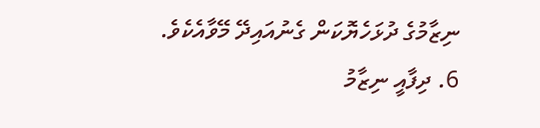ނިޒާމުގެ ދުޅަހެޔޮކަން ގެނުއައިދޭ މޭވާއެކެވެ.
6. ދިފާއީ ނިޒާމު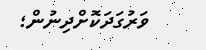ވަރުގަދަކޮށްދިނުން؛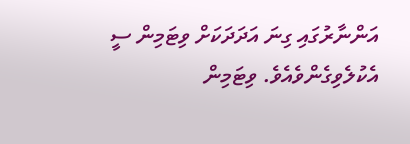އަންނާރުގައި ގިނަ އަދަދަކަށް ވިޓަމިން ސީ އެކުލެވިގެންވެއެވެ. ވިޓަމިން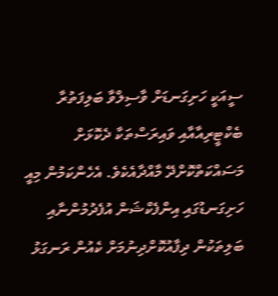ސީއަކީ ހަށިގަނޑަށް ވާސިލްވާ ބަލިފަތުރާ ބެކްޓީރިއާއާއި ވައިރަސްތަކާ ދެކޮޅަށް މަސައްކަތްކޮށްދޭ މާއްދާއެކެވެ. އެހެންކަމުން މިއީ ހަށިގަނޑުގައި އިންފެކްޝަން އުފެދުމުންނާއި ބަލިތަކުން ދިފާއުކޮށްދިނުމަށް ކެއުން ރަނގަޅު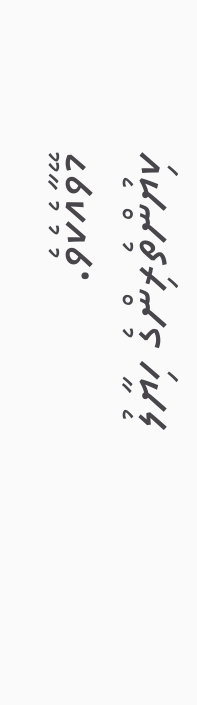މޭވާއެކެވެ.
ކިޔުންތެރިންގެ ހިޔާލު